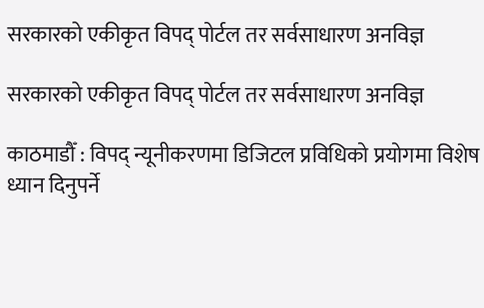सरकारको एकीकृत विपद् पोर्टल तर सर्वसाधारण अनविज्ञ

सरकारको एकीकृत विपद् पोर्टल तर सर्वसाधारण अनविज्ञ

काठमाडौँ : विपद् न्यूनीकरणमा डिजिटल प्रविधिको प्रयोगमा विशेष ध्यान दिनुपर्ने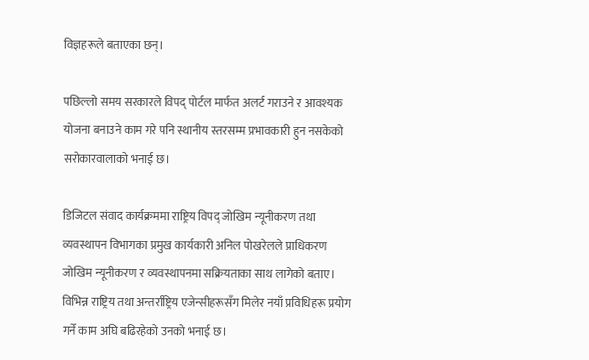विज्ञहरूले बताएका छन्।

पछिल्लो समय सरकारले विपद् पोर्टल मार्फत अलर्ट गराउने र आवश्यक योजना बनाउने काम गरे पनि स्थानीय स्तरसम्म प्रभावकारी हुन नसकेको सरोकारवालाको भनाई छ।

डिजिटल संवाद कार्यक्रममा राष्ट्रिय विपद् जोखिम न्यूनीकरण तथा व्यवस्थापन विभागका प्रमुख कार्यकारी अनिल पोखरेलले प्राधिकरण जोखिम न्यूनीकरण र व्यवस्थापनमा सक्रियताका साथ लागेको बताए। विभिन्न राष्ट्रिय तथा अन्तर्राष्ट्रिय एजेन्सीहरूसँग मिलेर नयाँ प्रविधिहरू प्रयोग गर्ने काम अघि बढिरहेको उनको भनाई छ।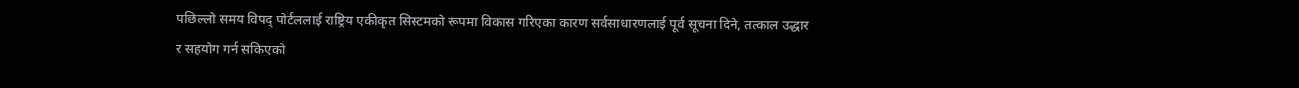पछिल्लो समय विपद् पोर्टललाई राष्ट्रिय एकीकृत सिस्टमको रूपमा विकास गरिएका कारण सर्वसाधारणलाई पूर्व सूचना दिने, तत्काल उद्धार र सहयोग गर्न सकिएको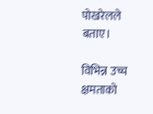पोखरेलले बताए।

विभिन्न उच्च क्षमताको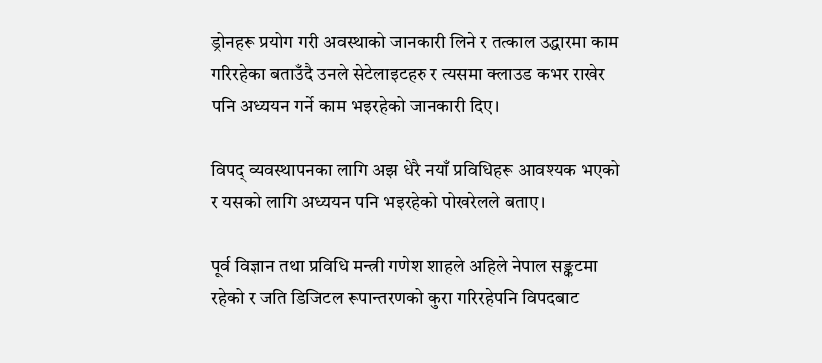ड्रोनहरू प्रयोग गरी अवस्थाको जानकारी लिने र तत्काल उद्धारमा काम गरिरहेका बताउँदै उनले सेटेलाइटहरु र त्यसमा क्लाउड कभर राखेर पनि अध्ययन गर्ने काम भइरहेको जानकारी दिए।

विपद् व्यवस्थापनका लागि अझ धेरै नयाँ प्रविधिहरू आवश्यक भएको र यसको लागि अध्ययन पनि भइरहेको पोखरेलले बताए।

पूर्व विज्ञान तथा प्रविधि मन्त्री गणेश शाहले अहिले नेपाल सङ्कटमा रहेको र जति डिजिटल रूपान्तरणको कुरा गरिरहेपनि विपदबाट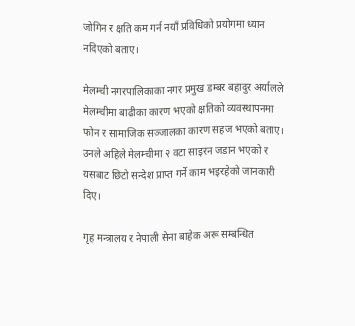जोगिन र क्षति कम गर्न नयाँ प्रविधिको प्रयोगमा ध्यान नदिएको बताए।

मेलम्ची नगरपालिकाका नगर प्रमुख डम्बर बहादुर अर्यालले मेलम्चीमा बाढीका कारण भएको क्षतिको व्यवस्थापनमा फोन र सामाजिक सञ्जालका कारण सहज भएको बताए। उनले अहिले मेलम्चीमा २ वटा साइरन जडान भएको र यसबाट छिटो सन्देश प्राप्त गर्ने काम भइरहेको जानकारी दिए।

गृह मन्त्रालय र नेपाली सेना बाहेक अरू सम्बन्धित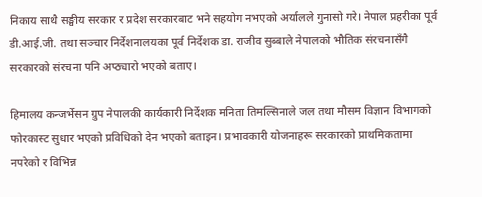निकाय साथै सङ्घीय सरकार र प्रदेश सरकारबाट भने सहयोग नभएको अर्यालले गुनासो गरे। नेपाल प्रहरीका पूर्व डी.आई.जी. तथा सञ्चार निर्देशनालयका पूर्व निर्देशक डा. राजीव सुब्बाले नेपालको भौतिक संरचनासँगै सरकारको संरचना पनि अप्ठ्यारो भएको बताए।

हिमालय कन्जर्भेसन ग्रुप नेपालकी कार्यकारी निर्देशक मनिता तिमल्सिनाले जल तथा मौसम विज्ञान विभागको फोरकास्ट सुधार भएको प्रविधिको देन भएको बताइन। प्रभावकारी योजनाहरू सरकारको प्राथमिकतामा नपरेको र विभिन्न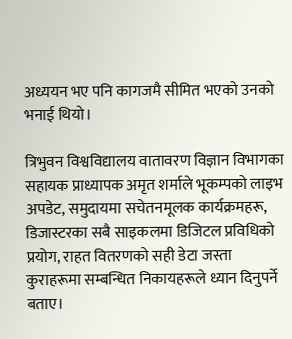अध्ययन भए पनि कागजमै सीमित भएको उनको भनाई थियो।

त्रिभुवन विश्वविद्यालय वातावरण विज्ञान विभागका सहायक प्राध्यापक अमृत शर्माले भूकम्पको लाइभ अपडेट, समुदायमा सचेतनमूलक कार्यक्रमहरू, डिजास्टरका सबै साइकलमा डिजिटल प्रविधिको प्रयोग, राहत वितरणको सही डेटा जस्ता कुराहरूमा सम्बन्धित निकायहरूले ध्यान दिनुपर्ने बताए।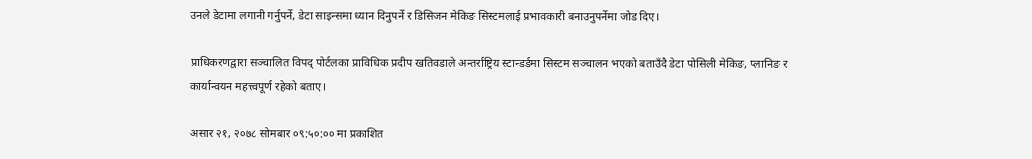उनले डेटामा लगानी गर्नुपर्ने, डेटा साइन्समा ध्यान दिनुपर्ने र डिसिजन मेकिङ सिस्टमलाई प्रभावकारी बनाउनुपर्नेमा जोड दिए।

प्राधिकरणद्वारा सञ्चालित विपद् पोर्टलका प्राविधिक प्रदीप खतिवडाले अन्तर्राष्ट्रिय स्टान्डर्डमा सिस्टम सञ्चालन भएको बताउँदै डेटा पोसिली मेकिङ, प्लानिङ र कार्यान्वयन महत्त्वपूर्ण रहेको बताए।

असार २१, २०७८ सोमबार ०९:५०:०० मा प्रकाशित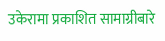उकेरामा प्रकाशित सामाग्रीबारे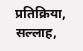प्रतिक्रिया, सल्लाह,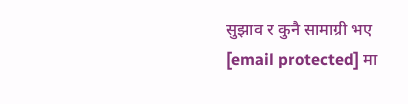सुझाव र कुनै सामाग्री भए [email protected] मा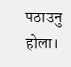पठाउनु होला।